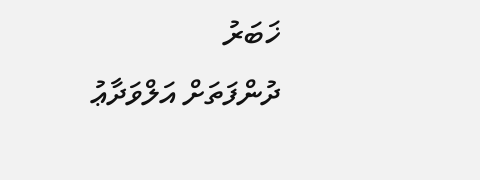ޚަބަރު
ދުންފަތަށް އަލްވަދާޢު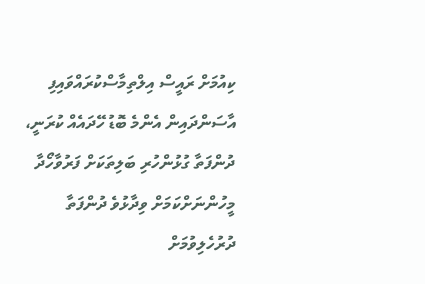ކިއުމަށް ރައީސް އިލްތިމާސްކުރައްވައިފި
އާސަންދައިން އެންމެ ބޮޑު ހޭދައެއް ކުރަނީ، ދުންފަތާ ގުޅުންހުރި ބަލިތަކަށް ފަރުވާހޯދާ މީހުންނަށްކަމަށް ވިދާޅުވެ ދުންފަތާ ދުރުހެލިވުމަށް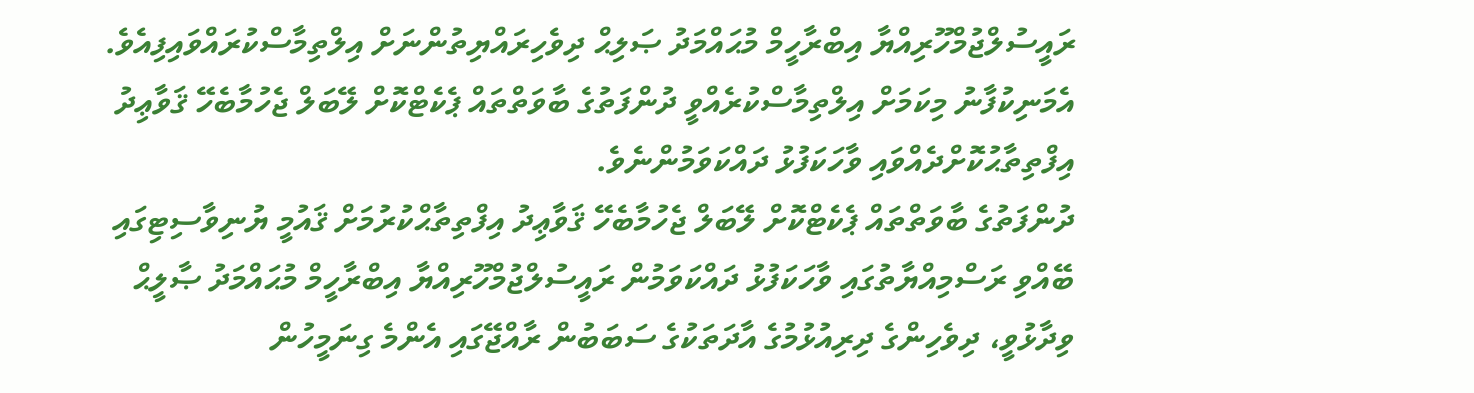ރައީސުލްޖުމްހޫރިއްޔާ އިބްރާހީމް މުޙައްމަދު ޞަލިޙް ދިވެހިރައްޔިތުންނަށް އިލްތިމާސްކުރައްވައިފިއެވެ. އެމަނިކުފާނު މިކަމަށް އިލްތިމާސްކުރެއްވީ ދުންފަތުގެ ބާވަތްތައް ޕެކެޓްކޮށް ލޭބަލް ޖެހުމާބެހޭ ޤަވާޢިދު އިފްތިތާޙުކޮށްދެއްވައި ވާހަކަފުޅު ދައްކަވަމުންނެވެ.
ދުންފަތުގެ ބާވަތްތައް ޕެކެޓްކޮށް ލޭބަލް ޖެހުމާބެހޭ ޤަވާޢިދު އިފްތިތާޙްކުރުމަށް ޤައުމީ ޔުނިވާސިޓިގައި ބޭއްވި ރަސްމިއްޔާތުގައި ވާހަކަފުޅު ދައްކަވަމުން ރައީސުލްޖުމްހޫރިއްޔާ އިބްރާހީމް މުޙައްމަދު ޞާލީޙް ވިދާޅުވީ، ދިވެހިންގެ ދިރިއުޅުމުގެ އާދަތަކުގެ ސަބަބުން ރާއްޖޭގައި އެންމެ ގިނަމީހުން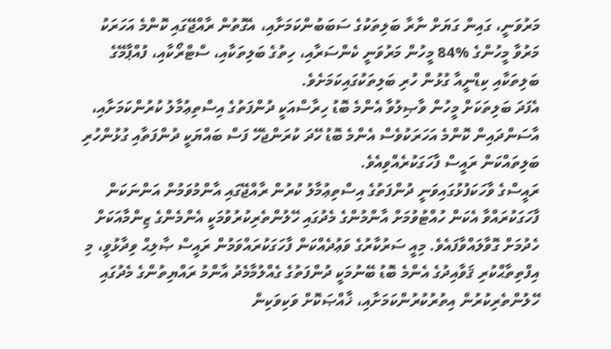މަރުވަނީ، ގައިން ގަޔަށް ނާރާ ބަލިތަކުގެ ސަބަބުންކަމަށާއި، އެގޮތުން ރާއްޖޭގައި ކޮންމެ އަހަރަކު މަރުވާ މީހުންގެ %84 މީހުން މަރުވަނީ ކެންސަރާއި، ހިތުގެ ބަލިތަކާއި، ސްޓްރޯކާއި، ފުއްޕާމޭގެ ބަލިތަކާއި ކިޑްނީއާ ގުޅުން ހުރި ބަލިތަކުގައިކަމަށެވެ.
އެފަދަ ބަލިތަކަށް މީހުން ވާޞިލުވާ އެންމެ ބޮޑު ހިރާސްއަކީ ދުންފަތުގެ އިސްތިޢުމާލު ކުރުންކަމަށާއި، އާސަންދައިން ކޮންމެ އަހަރަކުވެސް އެންމެ ބޮޑު ހޭދަ ކުރަންޖެހޭ ފަސް ބައްޔަކީ ދުންފަތާއި ގުޅުންހުރި ބަލިތައްކަން ރައީސް ފާހަގަކުރެއްވިއެވެ.
ރައީސްގެ ވާހަކަފުޅުގައިވަނީ ދުންފަތުގެ އިސްތިޢުމާލު ކުރުން ރާއްޖޭގައި އާންމުވަމުން އަންނަކަން ފާހަގަކުރައްވާ އެކަން ހުއްޓުވުމަށް އާންމުންގެ މެދުގައި ހޭލުންތެރިކުރުވުމަކީ އެންމެންގެ ޒިންމާއަކަށް ހެދުމަށް ގޮވާލައްވާފައެވެ. މިއީ ސަރުކާރުގެ ވަޢުދެއްކަން ފާހަގަކުރައްވަމުން ރައީސް ޞާލިޙް ވިދާޅުވީ، މި އިފްތިތާޙްކުރި ޤަވާއިދުގެ އެންމެ ބޮޑު ބޭނުމަކީ ދުންފަތުގެ ގެއްލުމާމެދު އާންމު ރައްޔިތުންގެ މެދުގައި ހޭލުންތެރިކުރުން އިތުރުކުރުންކަމަށާއި، ޚާއްޞަކޮށް ވަކިވަކިން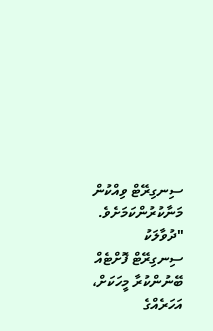ސިނގިރޭޓް ވިއްކުން މަނާކުރުންކަމަށެވެ.
"ދުވާލަކު ސިނގިރޭޓް ފޮށްޓެއް ބޭނުންކުރާ މީހަކަށް، އަހަރެއްގެ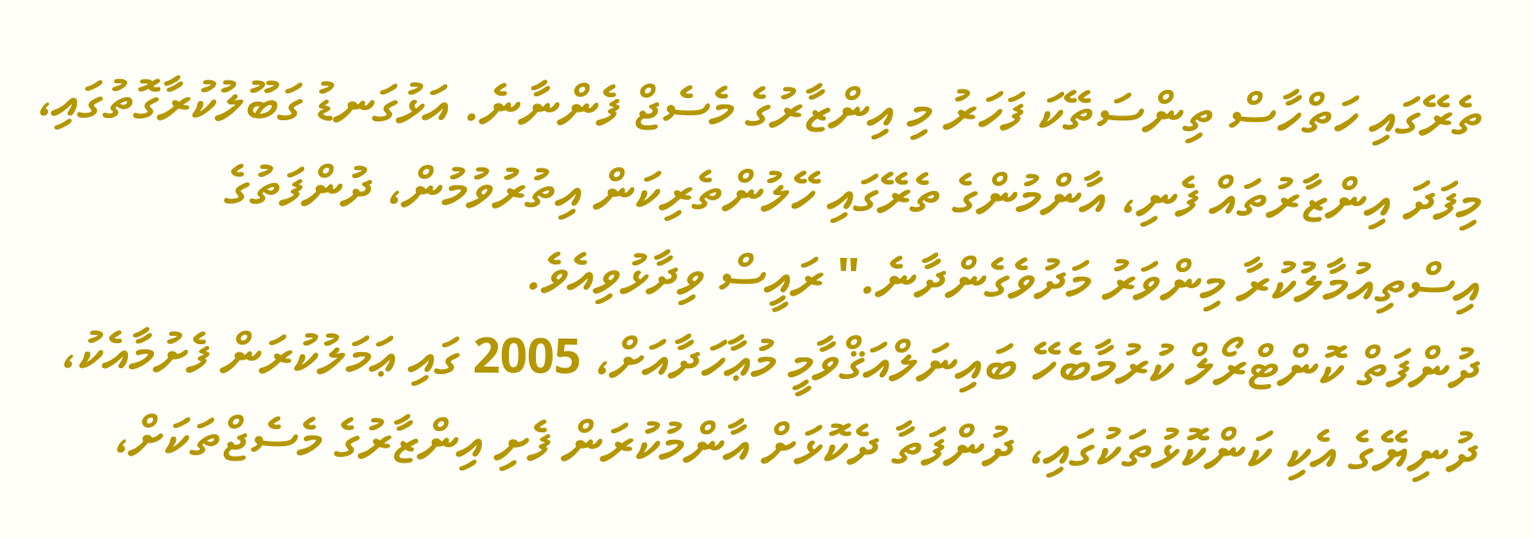ތެރޭގައި ހަތްހާސް ތިންސަތޭކަ ފަހަރު މި އިންޒާރުގެ މެސެޖް ފެންނާނެ. އަޅުގަނޑު ގަބޫލުކުރާގޮތުގައި، މިފަދަ އިންޒާރުތައް ފެނި، އާންމުންގެ ތެރޭގައި ހޭލުންތެރިކަން އިތުރުވުމުން، ދުންފަތުގެ އިސްތިއުމާލުކުރާ މިންވަރު މަދުވެގެންދާނެ." ރައީސް ވިދާޅުވިއެވެ.
ދުންފަތް ކޮންޓްރޯލް ކުރުމާބެހޭ ބައިނަލްއަޤްވާމީ މުޢާހަދާއަށް، 2005 ގައި ޢަމަލުކުރަން ފެށުމާއެކު، ދުނިޔޭގެ އެކި ކަންކޮޅުތަކުގައި، ދުންފަތާ ދެކޮޅަށް އާންމުކުރަން ފެށި އިންޒާރުގެ މެސެޖްތަކަށް،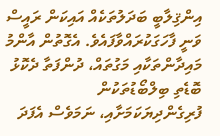އިންޤިލާބީ ބަދަލުތަކެއް އައިކަން ރައީސް ވަނީ ފާހަގަކުރައްވާފައެވެ. އެގޮތުން އާންމު މައިދާންތަކާއި މަގުތައް، ދުންފަތާ ދެކޮޅު ބޮޑެތި ބިލްބޯޑުތަކުން ފުރިގެންދިޔަކަމަށާއި، ނަމަވެސް އެފަދަ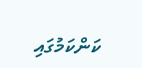ކަންކަމުގައި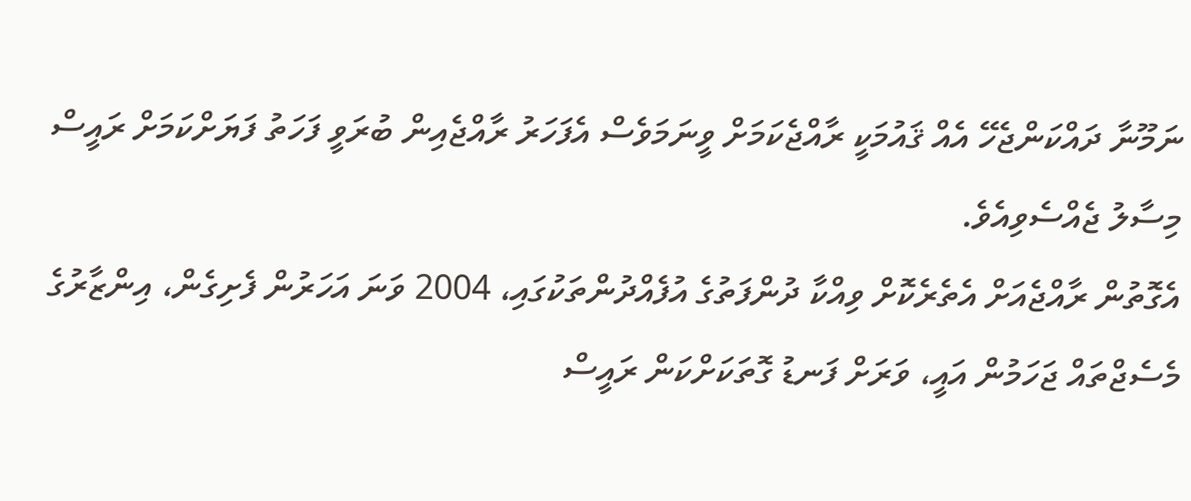ނަމޫނާ ދައްކަންޖެހޭ އެއް ޤައުމަކީ ރާއްޖެކަމަށް ވީނަމަވެސް އެފަހަރު ރާއްޖެއިން ބުރަވީ ފަހަތު ފަޔަށްކަމަށް ރައީސް މިސާލު ޖެއްސެވިއެވެ.
އެގޮތުން ރާއްޖެއަށް އެތެރެކޮށް ވިއްކާ ދުންފަތުގެ އުފެއްދުންތަކުގައި، 2004 ވަނަ އަހަރުން ފެށިގެން، އިންޒާރުގެ މެސެޖްތައް ޖަހަމުން އައީ، ވަރަށް ފަނޑު ގޮތަކަށްކަން ރައީސް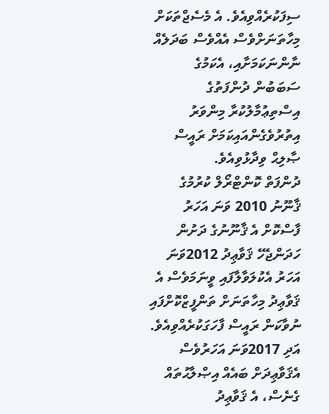ސިފަކުރެއްވިއެވެ. އެ މެސެޖްތަކަށް މިހާތަނަށްވެސް އެއްވެސް ބަދަލެއް ނާންނަކަމަށާއި، އެކަމުގެ ސަބަބުން ދުންފަތުގެ އިސްތިޢުމާލުކުރާ މިންވަރު އިތުރުވެގެންއައިކަމަށް ރައީސް ޞާލިޙް ވިދާޅުވިއެވެ.
ދުންފަތް ކޮންޓްރޯލް ކުރުމުގެ ޤާނޫނު 2010 ވަނަ އަހަރު ފާސްކޮށް އެ ޤާނޫނުގެ ދަށުން ހަދަންޖެހޭ ޤަވާޢިދު 2012ވަނަ އަހަރު އެކުލަވާލާފައި ވީނަމަވެސް އެ ޤަވާޢިދު މިހާތަނަށް ތަންފީޒްކޮށްފައި ނުވާކަން ރައީސް ފާހަގަކުރެއްވިއެވެ. އަދި 2017ވަނަ އަހަރުވެސް އެޤަވާޢިދަށް ބައެއް އިޞްލާޙުތައް ގެނެސް، އެ ޤަވާޢިދު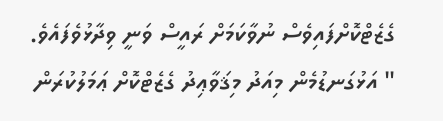ގެޒެޓްކޮށްފައިވެސް ނުވާކަމަށް ރައީސް ވަނީ ވިދާޅުވެފައެވެ.
" އަޅުގަނޑުމެން މިއަދު މިޤަވާޢިދު ގެޒެޓްކޮށް ޢަމަލުކުރަން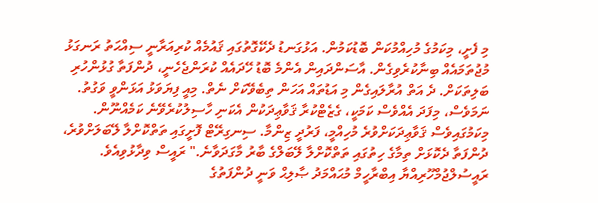މި ފެށީ، މިކަމުގެ މުހިއްމުކަން ބޮޑުކަމުން. އަޅުގަނޑު ދެކޭގޮތުގައި ޤައުމެއް ކުރިއަރާނީ ސިއްޙަތު ރަނގަޅު މުޖުތަމައެއް ބިނާކުރެވިގެން. އާސަންދައިން އެންމެ ބޮޑު ހޭދައެއް ކުރަންޖެހެނީ، ދުންފަތާ ގުޅުންހުރި ބަލިތަކަށް. ދެ އަތް އުރާލައިގެން މި އަޑުތައް އަހަން ތިބެވޭކަށް ނެތް. މިއީ ފިޔަވަޅު އަޅަންވީ ވަގުތު. ނަމަވެސް، މިފަދަ އެއްވެސް ކަމަކީ، ގެޒެޓްކުރާ ޤަވާޢިދަކުން އެކަނި ހާސިލުކުރެވޭނެ ކަމެއްނޫން. މިކަމުގައިވެސް ޤަވާޢިދަކަށްވުރެ މުހިއްމީ، ފަރުދީ ޒިންމާ. ސިނގިރޭޓް ފޮށީގައި ތަތްކޮށްލާ ލޭބަލަށްވުރެ، ދުންފަތާ ދެކޮޅަށް ތިމާގެ ހިތުގައި ތަތްކޮށްލާ ލޭބަލްގެ ބާރު މާގަދަވާނެ." ރައީސް ވިދާޅުވިއެވެ.
ރައީސުލްޖުމްހޫރިއްޔާ އިބްރާހީމް މުޙައްމަދު ޞާލިޙް ވަނީ ދުންފަތުގެ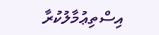އިސްތިޢުމާލުކުރާ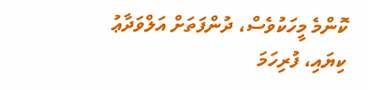ކޮންމެ މީހަކުވެސް، ދުންފަތަށް އަލްވަދާޢު ކިޔައި، ފުރިހަމަ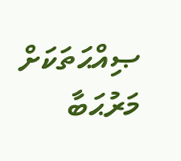ޞިއްޙަތަކަށް މަރުޙަބާ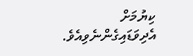ކިޔުމަށް އެދިވަޑައިގެންނެވިއެވެ.